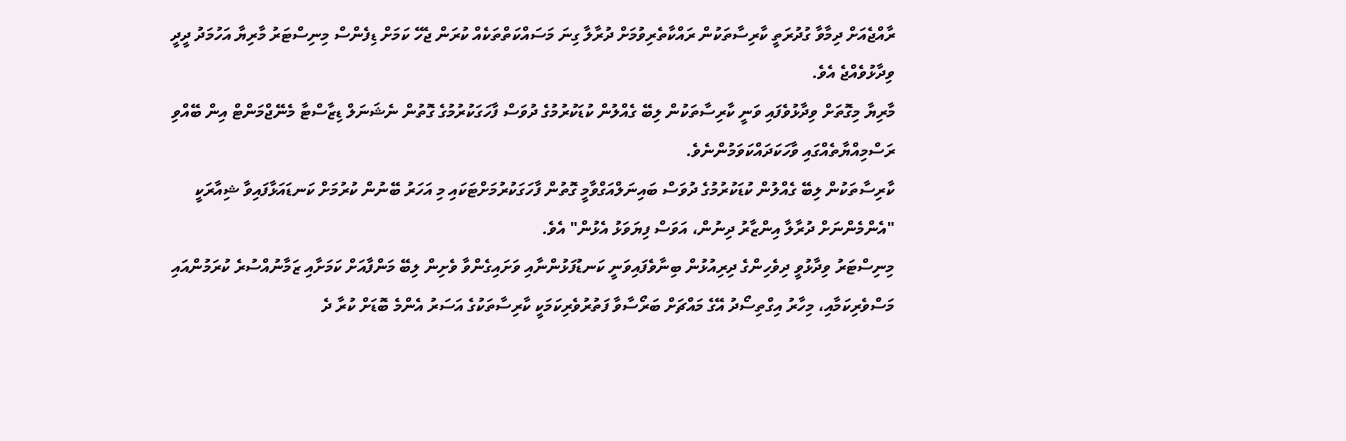ރާއްޖެއަށް ދިމާވާ ގުދުރަތީ ކާރިސާތަކުން ރައްކާތެރިވުމަށް ދުރާލާ ގިނަ މަސައްކަތްތަކެއް ކުރަން ޖެހޭ ކަމަށް ޑިފެންސް މިނިސްޓަރު މާރިޔާ އަހުމަދު ދީދީ ވިދާޅުވެއްޖެ އެވެ.
މާރިޔާ މިގޮތަށް ވިދާޅުވެފައި ވަނީ ކާރިސާތަކުން ލިބޭ ގެއްލުން ކުޑަކުރުމުގެ ދުވަސް ފާހަގަކުރުމުގެ ގޮތުން ނެޝަނަލް ޑިޒާސްޓާ މެނޭޖްމަންޓް އިން ބޭއްވި ރަސްމިއްޔާތެއްގައި ވާހަކަދައްކަވަމުންނެވެ.
ކާރިސާތަކުން ލިބޭ ގެއްލުން ކުޑަކުރުމުގެ ދުވަސް ބައިނަލްއަގްވާމީ ގޮތުން ފާހަގަކުރުމަށްޓަކައި މި އަހަރު ބޭނުން ކުރުމަށް ކަނޑައަޅާފައިވާ ޝިއާރަކީ "އެންމެންނަށް ދުރާލާ އިންޒާރު ދިނުން، އަވަސް ފިޔަވަޅު އެޅުން" އެވެ.
މިނިސްޓަރު ވިދާޅުވީ ދިވެހިންގެ ދިރިއުޅުން ބިނާވެފައިވަނީ ކަނޑުފަޅުންނާއި ވަށައިގެންވާ ވެށިން ލިބޭ މަންފާއަށް ކަމަށާއި ޒަމާނުއްސުރެ ކުރަމުންއައި މަސްވެރިކަމާއި، މިހާރު އިގްތިސޯދު އޭގެ މައްޗަށް ބަރޯސާވާ ފަތުރުވެރިކަމަކީ ކާރިސާތަކުގެ އަސަރު އެންމެ ބޮޑަށް ކުރާ ދެ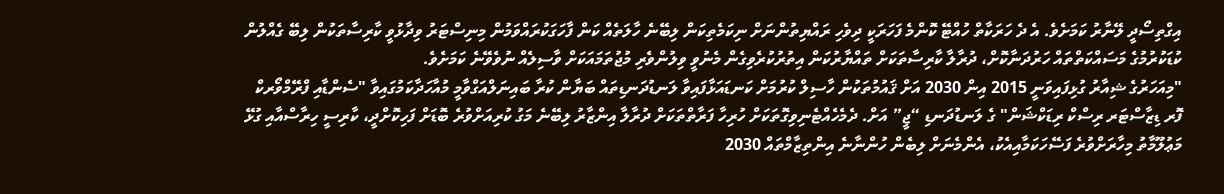އިގްތިސޯދީ ލޭނާރު ކަމަށެވެ. އެ ދެ ހަރަކާތް ހުއްޓޭ ކޮންމެ ފަހަރަކީ ދިވެހި ރައްޔިތުންނަށް ނިކަމެތިކަން ލިބޭނެ ހާލަތެއް ކަން ފާހަގަކުރައްވަމުން މިނިސްޓަރު ވިދާޅުވީ ކާރިސާތަކުން ލިބޭ ގެއްލުން ކުޑަކުރުމުގެ މަސައްކަތްތައް ހަރުދަނާކޮށް، ދުރާލާ ކާރިސާތަކަށް ތައްޔާރުކަން އިތުރުކުރެވިގެން މެނުވީ ވިލުންވެރި މުޖުތަމައަކަށް ވާސިލެއް ނުވެވޭނެ ކަމަށެވެ.
"މިއަހަރުގެ ޝިއާރު ގުޅިފައިވަނީ 2015 އިން 2030 އަށް ޤައުމުތަކުން ހާސިލް ކުރުމަށް ކަނޑައަޅާފައިވާ ލަނޑުދަނޑިތައް ބަޔާން ކުރާ ބައިނަލްއަގްވާމީ މުއާހަދާކަމުގައިވާ "ސެންޑާއި ފްރޭމްވޯރކް ފޮރ ޑިޒާސްޓަރ ރިސްކް ރިޑަކްޝަން" ގެ ލަނޑުދަނޑި “ޖީ” އަށް. ދެމެހެއްޓެނިވިގޮތަކަށް ހުރިހާ ފަރާތްތަކަށް ދުރާލާ އިންޒާރު ލިބޭނެ މަގު ކުރިއަށްވުރެ ބޮޑަށް ފަހިކޮށްދީ، ކާރިސީ ހިރާސްއާއި ގުޅޭ މަޢުލޫމާތު މިހާރަށްވުރެ ފަސޭހަކަމާއިއެކު، އެންމެނަށް ލިބެން ހުންނާނެ އިންތިޒާމްތައް 2030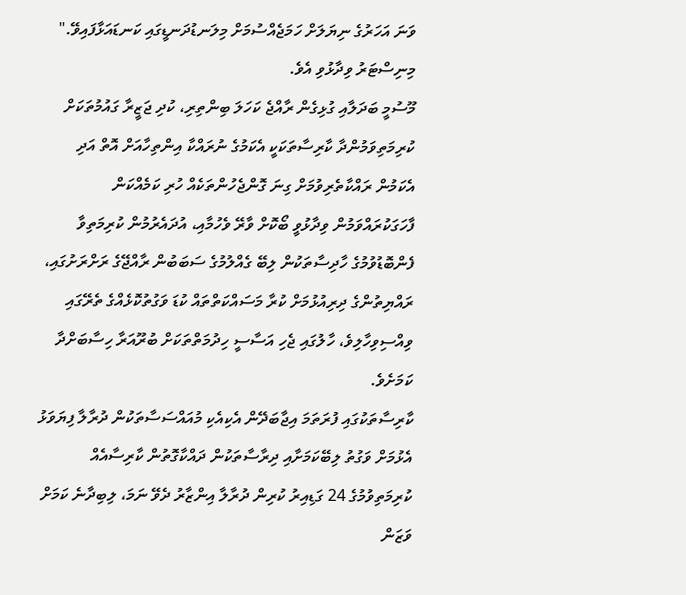ވަނަ އަހަރުގެ ނިޔަލަށް ހަމަޖެއްސުމަށް މިލަނޑުދަނޑީގައި ކަނޑައަޅާފައިވޭ." މިނިސްޓަރު ވިދާޅުވި އެވެ.
މޫސުމީ ބަދަލާއި ގުޅިގެން ރާއްޖެ ކަހަލަ ބިންތިރި، ކުދި ޖަޒީރާ ގައުމުތަކަށް ކުރިމަތިވަމުންދާ ކާރިސާތަކަކީ އެކަމުގެ ނުރައްކާ އިންތިހާއަށް އޮތް އަދި އެކަމުން ރައްކާތެރިވުމަށް ގިނަ ގޮންޖެހުންތަކެއް ހުރި ކަމެއްކަން ފާހަގަކުރައްވަމުން ވިދާޅުވީ ބޯކޮށް ވާރޭ ވެހުމާއި، އުދައެރުމުން ކުރިމަތިވާ ފެންބޮޑުވުމުގެ ހާދިސާތަކުން ލިބޭ ގެއްލުމުގެ ސަބަބުން ރާއްޖޭގެ ރަށްރަށުގައި، ރައްޔިތުންގެ ދިރިއުޅުމަށް ކުރާ މަސައްކަތްތައް ކުޑަ ވަގުތުކޮޅެއްގެ ތެރޭގައި ވިއްސިވިހާލިވެ، ހާލުގައި ޖެހި އަސާސީ ހިދުމަތްތަކަށް ބުރޫއަރާ ހިސާބަށްދާ ކަމަށެވެ.
ކާރިސާތަކުގައި ފުރަތަމަ އިޖާބަދޭން އެކިއެކި މުއައްސަސާތަކުން ދުރާލާ ފިޔަވަޅު އެޅުމަށް ވަގުތު ލިބޭކަމަށާއި ދިރާސާތަކުން ދައްކާގޮތުން ކާރިސާއެއް ކުރިމަތިވުމުގެ 24 ގަޑިއިރު ކުރިން ދުރާލާ އިންޒާރު ދެވޭ ނަމަ، ލިބިދާނެ ކަމަށް ވަޒަން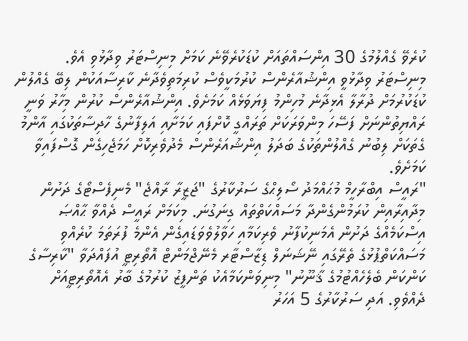ކުރެވޭ ގެއްލުމުގެ 30 އިންސައްތައަށް ކުޑަކުރެވޭނެ ކަމަށް މިނިސްޓަރު ވިދާޅުވި އެވެ.
މިނިސްޓަރު ވިދާޅުވީ އިންޝުއާރެންސް ކުރުމަކީވެސް ކުރިމަތިވެދާނެ ކާރިސާއަކުން ލިބޭ ގެއްލުން ކުޑަކުރުމަށް ދުރާލާ އެޅިދާނެ މުހިންމު ފިޔަވަޅެއް ކަމަށެވެ. އިންޝުއާރެންސް ކުރުން މިހާރު ވަނީ ރައްޔިތުންނަށް ފަސޭހަ މިންވަރަކަށް ތަރައްގީ ކޮށްފައި ކަމަށާއި އަލިފާނުގެ ހާދިސާތަކުގައި އާންމު ގެތަކަށް ލިބުނު ގެއްލުންތަކުގެ ބަދަލު އިންޝުއަރެންސް މެދުވެރިކޮށް ހަމަޖެހިގެން ގޮސްފައިވާ ކަމަށެވެ.
"ރައީސް އިބްރާހީމް މުޙައްމަދު ސޯލިޙްގެ ސަރުކާރުގެ "ޖަޒީރާ ރާއްޖެ" މެނިފެސްޓޯގެ ދަށުން މިދާއިރާއިން ކުރަމުންގެންދާ މަސައްކަތްތައް ގިނަގުނަ. މިކަމަށް ރައީސް ދެއްވާ ޙާއްޞަ އިސްކަމެއްގެ ދަށުން އެމަނިކުފާނު ވެރިކަމާއި ހަވާލުވެވަޑައިގެން އެންމެ ފުރަތަމަ ކުރެއްވި މަސައްކަތްޕުޅުގެ ތެރޭގައި ނޭޝަނަލް ޑިޒާސްޓާރ މެނޭޖްމަންޓް އޮތޯރިޓީ އުފައްދަވާ "ކާރިސާގެ ކަންކަން ބެލެހެއްޓުމުގެ ޤާނޫނު" މިނިވަންކަމާއެކު ތަންފީޒު ކުރުމުގެ ބާރު އެއޮތޯރިޓީއަށް ދެއްވެވި. އަދި ސަރުކާރުގެ 5 އަހަރު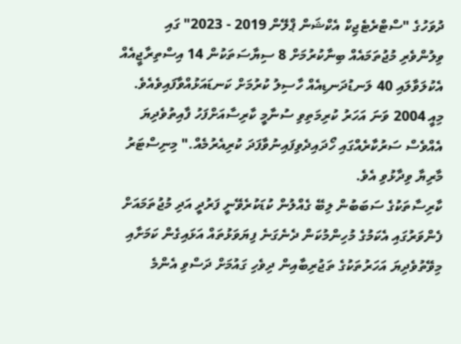ދުވަހުގެ "ސްޓްރެޓެޖިކް އެކްޝަން ޕްލޭން 2019 - 2023" ގައި ވިލުންވެރި މުޖުތަމައެއް ބިނާކުރުމަށް 8 ސިޔާސަތަކުން 14 އިސްތިރާޖީއެއް އެކުލަވާލައި 40 ލަނޑުދަނޑިއެއް ހާސިލު ކުރުމަށް ކަނޑައަޅުއްވާފައިވެއެވެ. މިއީ 2004 ވަނަ އަހަރު ކުރިމަތިވި ސުނާމީ ކާރިސާއަށްފަހު ފާއިތުވެދިޔަ އެއްވެސް ސަރުކާރެއްގައި ހޯދައިދެވިފައިނުވާފަދަ ކުރިއެރުމެއް." މިނިސްޓަރު މާރިޔާ ވިދާޅުވި އެވެ.
ކާރިސާތަކުގެ ސަބަބުން ލިބޭ ގެއްލުން ކުޑަކުރެވޭނީ ފަރުދީ އަދި މުޖުތަމައަށް ފެންވަރުގައި އެކަމުގެ މުހިންމުކަން ދެނެގަނެ ފިޔަވަޅުތައް އަޅައިގެން ކަމަށާއި މިވޭތުވެދިޔަ އަހަރުތަކުގެ ތަޖުރިބާއިން ދިވެހި ގައުމަށް ދަސްވި އެންމެ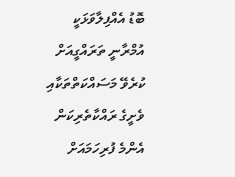ބޮޑު އެއްފިލާވަޅަކީ އުމްރާނީ ތަރައްގީއަށް ކުރެވޭ މަސައްކަތްތަކާއި ވެށީގެ ރައްކާތެރިކަން އެންމެ ފުރިހަމައަށް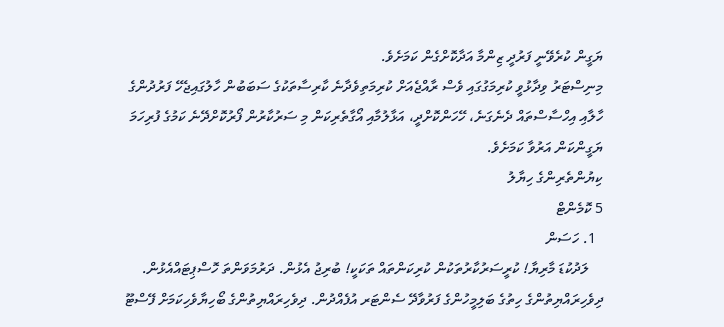ޔަގީން ކުރެވޭނީ ފަރުދީ ޒިންމާ އަދާކޮށްގެން ކަމަށެވެ.
މިނިސްޓަރު ވިދާޅުވީ ކުރިމަގުގައި ވެސް ރާއްޖެއަށް ކުރިމަތިވެދާނެ ކާރިސާތަކުގެ ސަބަބުން ހާލުގައިޖެހޭ ފަރުދުންގެ ހާލާއި އިހްސާސްތައް ދެނެގަނެ، ހޭހަންކޮށްދީ، އަޅާލުމާއި އޯގާތެރިކަން މި ސަރުކާރުން ފޯރުކޮށްދޭނެ ކަމުގެ ފުރިހަމަ ޔަގީންކަން އަރުވާ ކަމަށެވެ.
ކިޔުންތެރިންގެ ހިޔާލު
5 ކޮމެންޓް
  1. ހަސަން
    ލަދުކުޑަ މާރިޔާ! ކުރީސަރުކާރުތަކުން ކުރިކަންތައް ތަކަކީ! ބުރިޖު އެޅުން. ދަރުމަވަންތަ ހޮސްޕިޓައްއެޅުން. ދިވެހިރައްޔިތުންގެ ހިތުގެ ބަލިމީހުންގެ ފަރުވާދޭ ސެންޓަރ އުފެއްދުން. ދިވެހިރައްޔިތުންގެ ބޯހިޔާވެހިކަމަށް ފޭސްޓޫ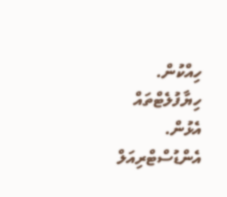ހިއްކުން. ހިޔާފުލެޓްތައް އެޅުން. އެންޑުސްޓްރިއަލް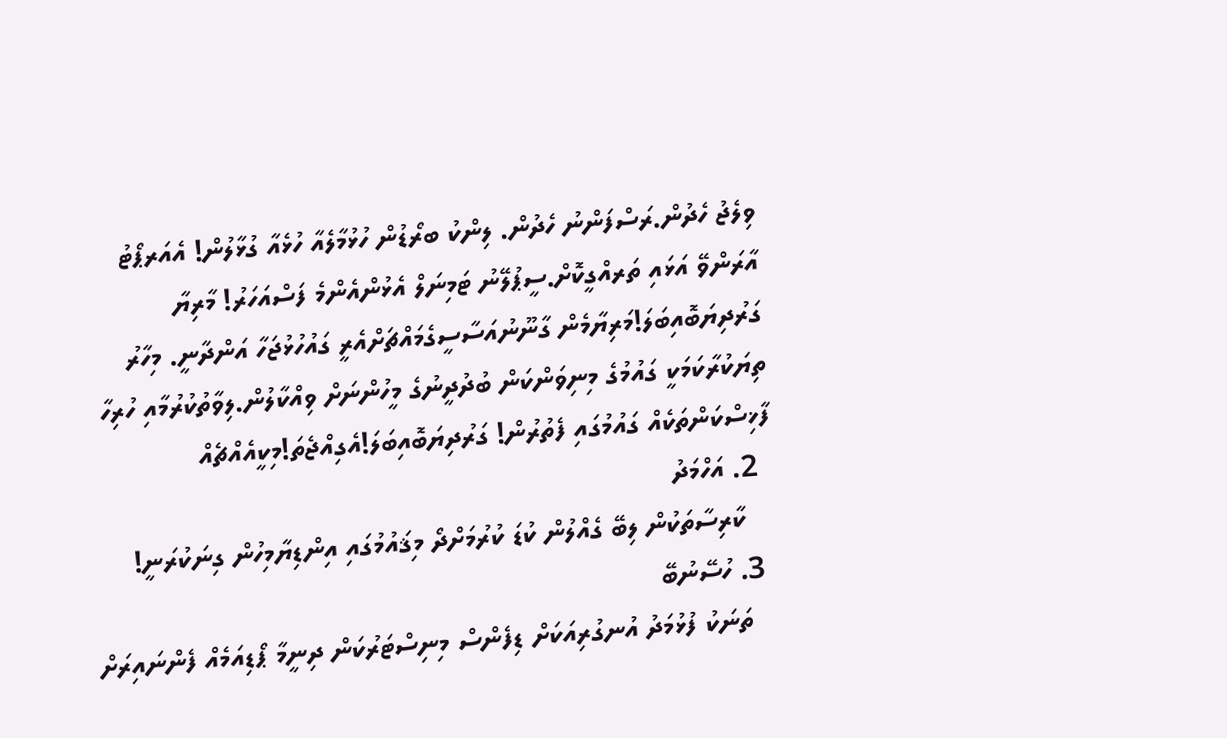ވިލެޖު ހެދުން.ރަސްފަންނު ހެދުން. ލިންކު ބރޯޑުން ހުޅުމާލެއާ ހުޅެއާ ގުޅާލުން! އެއަރޕޯޓު އާރަންވޭ އަޅައި ތަރއްގީކޮށް.ސީޕުލޭނު ޓަމިނަލް އެޅުންއެންމެ ފަސްއަހަރު! މާރިޔާ ގަރުދިޔަބޮއިބަލަ!މަރިޔާމެން ގާނޫނުއަސާސީގެމައްޗަށްއެރީ ގައުހުޅުޖަހާ އަންދާނީ. މިހާރު ތިޔަކުރާކަމަކީ ގައުމުގެ މިނިވަންކަން ބުދުދީނުގެ މީހުންނަށް ވިއްކާލުން.ލިވާތުކުރުމާއި ހުރިހާ ފާޚިސްކަންތަކެއް ގައުމުގައި ފެތުރުން! ގަރުދިޔަބޮއިބަލަ!އެގިއްޖެތަ!މިކީއެއްޗެއް
  2. އަހްމަދު
    ކާރިސާތަކުން ލިބޭ ގެއްލުން ކުޑަ ކުރުމަށްދޯ މިޤައުމުގައި އިންޑިޔާމިހުން ގިނަކުރަނީ!
  3. ހުސޭނުބޭ
    ތަނަކު ފުޅުމަދު އުނގުރިއަކަށް ޑިފެންސް މިނިސްޓަރުކަން ދިނީމާ ޕޯޑިއަމެއް ފެންނައިރަށް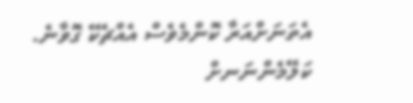އެތަނަށްއަރާ ކޮންމެވެސް އެއްޗެކޭ ގޮވާނެ. ކަލޭމެންނަނށް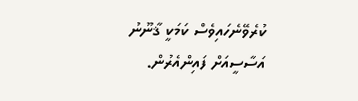ކުރެވޭނެހައިވެސް ކަމަކީ ޤާނޫނު އަސާސީއަށް ފައިންއެރުން.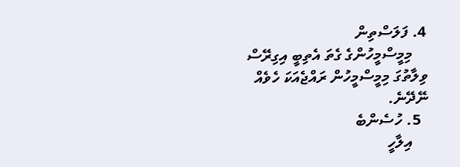4. ފަލަސްތިން
    މިމީސްމީހުންގެ ގެތަ އެތިބީ އިގިރޭސް ވިލާތުގަ މިމީސްމީހުން ރައްޖެއަކަ ހެވެއް ނޭދޭނެ.
  5. ހުސެންބެ
    އިލާހީ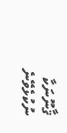ޤާނޫނަކާ ނުކުޅެވޭނެ